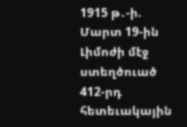1915 թ․-ի. Մարտ 19-ին Լիմոժի մէջ ստեղծուած 412-րդ հետեւակային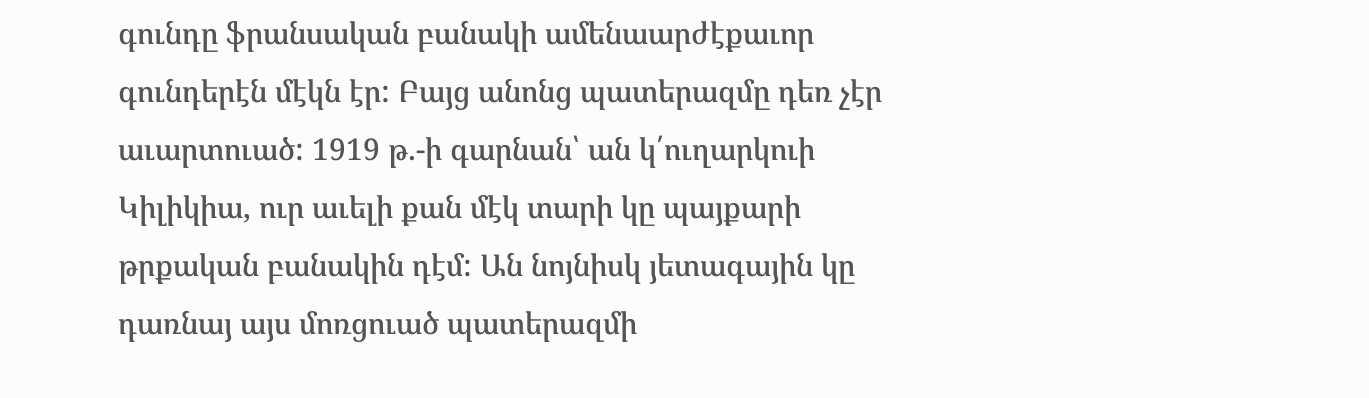գունդը ֆրանսական բանակի ամենաարժէքաւոր գունդերէն մէկն էր: Բայց անոնց պատերազմը դեռ չէր աւարտուած: 1919 թ.-ի գարնան՝ ան կ՛ուղարկուի Կիլիկիա, ուր աւելի քան մէկ տարի կը պայքարի թրքական բանակին դէմ: Ան նոյնիսկ յետագային կը դառնայ այս մոռցուած պատերազմի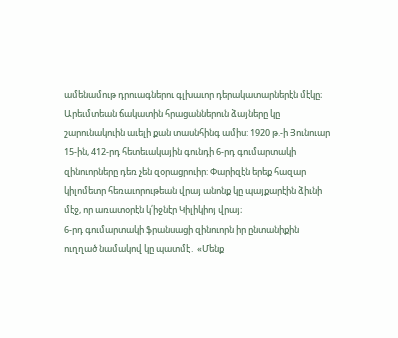ամենամութ դրուագներու գլխաւոր դերակատարներէն մէկը։
Արեւմտեան ճակատին հրացաններուն ձայները կը շարունակուին աւելի քան տասնհինգ ամիս: 1920 թ.-ի Յունուար 15-ին, 412-րդ հետեւակային գունդի 6-րդ գումարտակի զինուորները դեռ չեն զօրացրուիր: Փարիզէն երեք հազար կիլոմետր հեռաւորութեան վրայ անոնք կը պայքարէին ձիւնի մէջ, որ առատօրէն կ՛իջնէր Կիլիկիոյ վրայ։
6-րդ գումարտակի ֆրանսացի զինուորն իր ընտանիքին ուղղած նամակով կը պատմէ․ «Մենք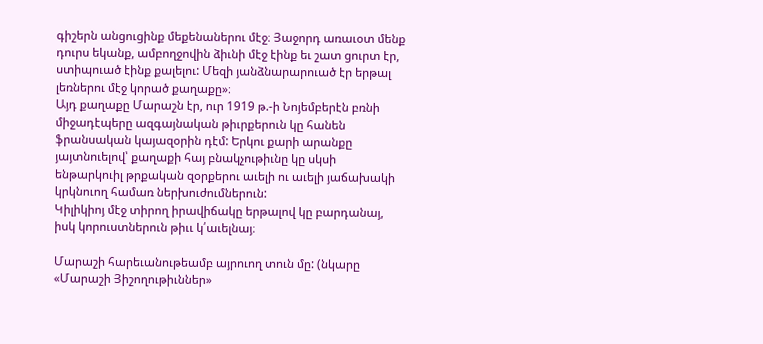գիշերն անցուցինք մեքենաներու մէջ։ Յաջորդ առաւօտ մենք դուրս եկանք, ամբողջովին ձիւնի մէջ էինք եւ շատ ցուրտ էր, ստիպուած էինք քալելու: Մեզի յանձնարարուած էր երթալ լեռներու մէջ կորած քաղաքը»։
Այդ քաղաքը Մարաշն էր, ուր 1919 թ.-ի Նոյեմբերէն բռնի միջադէպերը ազգայնական թիւրքերուն կը հանեն ֆրանսական կայազօրին դէմ: Երկու քարի արանքը յայտնուելով՝ քաղաքի հայ բնակչութիւնը կը սկսի ենթարկուիլ թրքական զօրքերու աւելի ու աւելի յաճախակի կրկնուող համառ ներխուժումներուն:
Կիլիկիոյ մէջ տիրող իրավիճակը երթալով կը բարդանայ, իսկ կորուստներուն թիււ կ՛աւելնայ։

Մարաշի հարեւանութեամբ այրուող տուն մը: (նկարը «Մարաշի Յիշողութիւններ»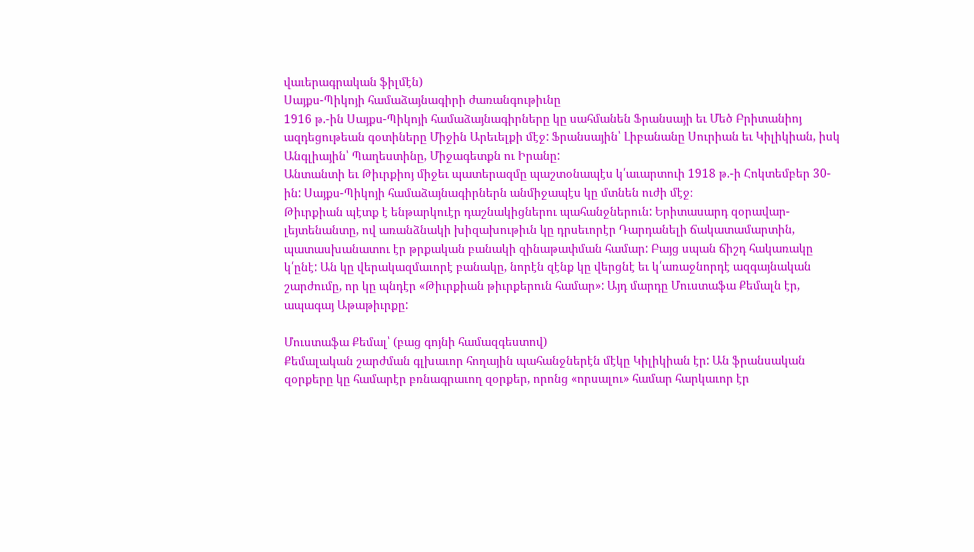վաւերագրական ֆիլմէն)
Սայքս-Պիկոյի համաձայնագիրի ժառանգութիւնը
1916 թ.-ին Սայքս-Պիկոյի համաձայնագիրները կը սահմանեն Ֆրանսայի եւ Մեծ Բրիտանիոյ ազդեցութեան գօտիները Միջին Արեւելքի մէջ: Ֆրանսային՝ Լիբանանը Սուրիան եւ Կիլիկիան, իսկ Անգլիային՝ Պաղեստինը, Միջագետքն ու Իրանը:
Անտանտի եւ Թիւրքիոյ միջեւ պատերազմը պաշտօնապէս կ՛աւարտուի 1918 թ.-ի Հոկտեմբեր 30-ին: Սայքս-Պիկոյի համաձայնագիրներն անմիջապէս կը մտնեն ուժի մէջ։
Թիւրքիան պէտք է ենթարկուէր դաշնակիցներու պահանջներուն: Երիտասարդ զօրավար-լեյտենանտը, ով առանձնակի խիզախութիւն կը դրսեւորէր Դարդանելի ճակատամարտին, պատասխանատու էր թրքական բանակի զինաթափման համար: Բայց սպան ճիշդ հակառակը կ՛ընէ: Ան կը վերակազմաւորէ բանակը, նորէն զէնք կը վերցնէ եւ կ՛առաջնորդէ ազգայնական շարժումը, որ կը պնդէր «Թիւրքիան թիւրքերուն համար»: Այդ մարդը Մուստաֆա Քեմալն էր, ապագայ Աթաթիւրքը:

Մուստաֆա Քեմալ՝ (բաց գոյնի համազգեստով)
Քեմալական շարժման գլխաւոր հողային պահանջներէն մէկը Կիլիկիան էր: Ան ֆրանսական զօրքերը կը համարէր բռնագրաւող զօրքեր, որոնց «որսալու» համար հարկաւոր էր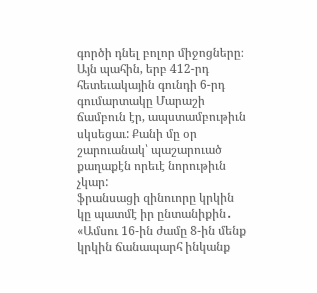գործի դնել բոլոր միջոցները։
Այն պահին, երբ 412-րդ հետեւակային գունդի 6-րդ գումարտակը Մարաշի ճամբուն էր, ապստամբութիւն սկսեցաւ: Քանի մը օր շարուանակ՝ պաշարուած քաղաքէն որեւէ նորութիւն չկար:
ֆրանսացի զինուորը կրկին կը պատմէ իր ընտանիքին․ «Ամսու 16-ին ժամը 8-ին մենք կրկին ճանապարհ ինկանք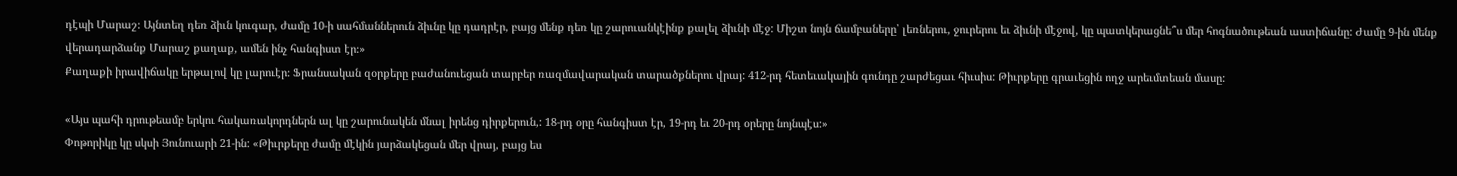դէպի Մարաշ։ Այնտեղ դեռ ձիւն կուգար, ժամը 10-ի սահմաններուն ձիւնը կը դադրէր, բայց մենք դեռ կը շարուանկէինք քալել ձիւնի մէջ: Միշտ նոյն ճամբաները՝ լեռներու, ջուրերու եւ ձիւնի մէջով, կը պատկերացնե՞ս մեր հոգնածութեան աստիճանը: Ժամը 9-ին մենք վերադարձանք Մարաշ քաղաք, ամեն ինչ հանգիստ էր։»
Քաղաքի իրավիճակը երթալով կը լարուէր։ Ֆրանսական զօրքերը բաժանուեցան տարբեր ռազմավարական տարածքներու վրայ: 412-րդ հետեւակային գունդը շարժեցաւ հիւսիս: Թիւրքերը գրաւեցին ողջ արեւմտեան մասը:

«Այս պահի դրութեամբ երկու հակառակորդներն ալ կը շարունակեն մնալ իրենց դիրքերուն,: 18-րդ օրը հանգիստ էր, 19-րդ եւ 20-րդ օրերը նոյնպէս:»
Փոթորիկը կը սկսի Յունուարի 21-ին: «Թիւրքերը ժամը մէկին յարձակեցան մեր վրայ, բայց ես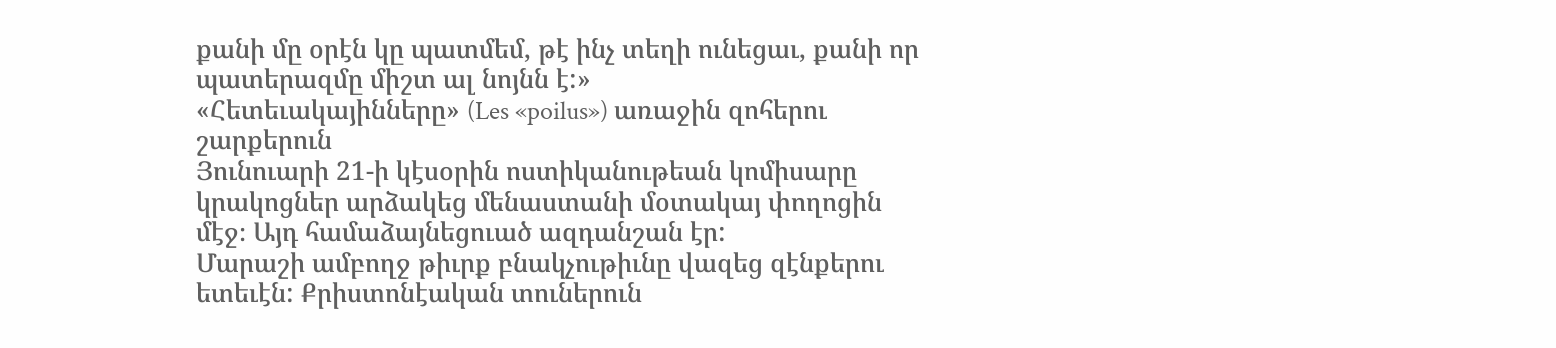քանի մը օրէն կը պատմեմ, թէ ինչ տեղի ունեցաւ, քանի որ պատերազմը միշտ ալ նոյնն է:»
«Հետեւակայինները» (Les «poilus») առաջին զոհերու շարքերուն
Յունուարի 21-ի կէսօրին ոստիկանութեան կոմիսարը կրակոցներ արձակեց մենաստանի մօտակայ փողոցին մէջ։ Այդ համաձայնեցուած ազդանշան էր:
Մարաշի ամբողջ թիւրք բնակչութիւնը վազեց զէնքերու ետեւէն: Քրիստոնէական տուներուն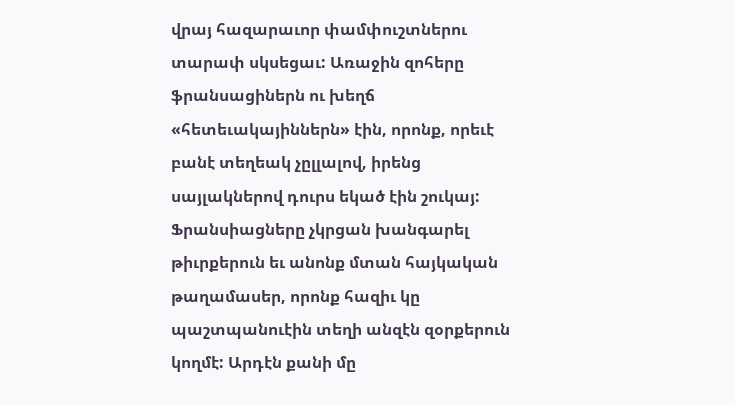վրայ հազարաւոր փամփուշտներու տարափ սկսեցաւ: Առաջին զոհերը ֆրանսացիներն ու խեղճ «հետեւակայիններն» էին, որոնք, որեւէ բանէ տեղեակ չըլլալով, իրենց սայլակներով դուրս եկած էին շուկայ:
Ֆրանսիացները չկրցան խանգարել թիւրքերուն եւ անոնք մտան հայկական թաղամասեր, որոնք հազիւ կը պաշտպանուէին տեղի անզէն զօրքերուն կողմէ: Արդէն քանի մը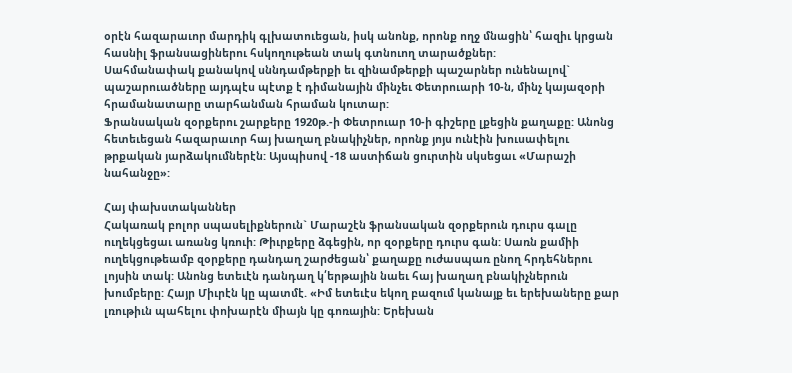օրէն հազարաւոր մարդիկ գլխատուեցան, իսկ անոնք, որոնք ողջ մնացին՝ հազիւ կրցան հասնիլ ֆրանսացիներու հսկողութեան տակ գտնուող տարածքներ:
Սահմանափակ քանակով սննդամթերքի եւ զինամթերքի պաշարներ ունենալով` պաշարուածները այդպէս պէտք է դիմանային մինչեւ Փետրուարի 10-ն, մինչ կայազօրի հրամանատարը տարհանման հրաման կուտար:
Ֆրանսական զօրքերու շարքերը 1920թ.-ի Փետրուար 10-ի գիշերը լքեցին քաղաքը: Անոնց հետեւեցան հազարաւոր հայ խաղաղ բնակիչներ, որոնք յոյս ունէին խուսափելու թրքական յարձակումներէն: Այսպիսով -18 աստիճան ցուրտին սկսեցաւ «Մարաշի նահանջը»:

Հայ փախստականներ
Հակառակ բոլոր սպասելիքներուն` Մարաշէն ֆրանսական զօրքերուն դուրս գալը ուղեկցեցաւ առանց կռուի: Թիւրքերը ձգեցին, որ զօրքերը դուրս գան: Սառն քամիի ուղեկցութեամբ զօրքերը դանդաղ շարժեցան՝ քաղաքը ուժասպառ ընող հրդեհներու լոյսին տակ: Անոնց ետեւէն դանդաղ կ՛երթային նաեւ հայ խաղաղ բնակիչներուն խումբերը: Հայր Միւրէն կը պատմէ. «Իմ ետեւէս եկող բազում կանայք եւ երեխաները քար լռութիւն պահելու փոխարէն միայն կը գոռային: Երեխան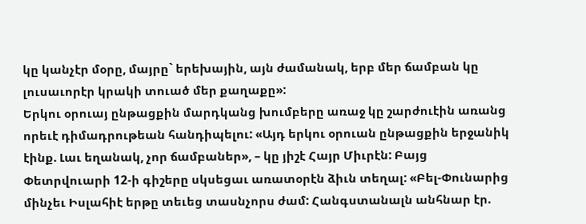կը կանչէր մօրը, մայրը` երեխային, այն ժամանակ, երբ մեր ճամբան կը լուսաւորէր կրակի տուած մեր քաղաքը»:
Երկու օրուայ ընթացքին մարդկանց խումբերը առաջ կը շարժուէին առանց որեւէ դիմադրութեան հանդիպելու: «Այդ երկու օրուան ընթացքին երջանիկ էինք. Լաւ եղանակ, չոր ճամբաներ», – կը յիշէ Հայր Միւրէն: Բայց Փետրվուարի 12-ի գիշերը սկսեցաւ առատօրէն ձիւն տեղալ: «Բել-Փունարից մինչեւ Իսլահիէ երթը տեւեց տասնչորս ժամ: Հանգստանալն անհնար էր.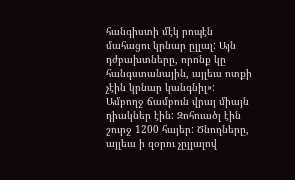հանգիստի մէկ րոպէն մահացու կրնար ըլլալ: Այն դժբախտները, որոնք կը հանգստանային, այլեւս ոտքի չէին կրնար կանգնիլ»: Ամբողջ ճամբուն վրայ միայն դիակներ էին: Զոհուածլ էին շուրջ 1200 հայեր: Ծնողները, այլեւս ի զօրու չըլլալով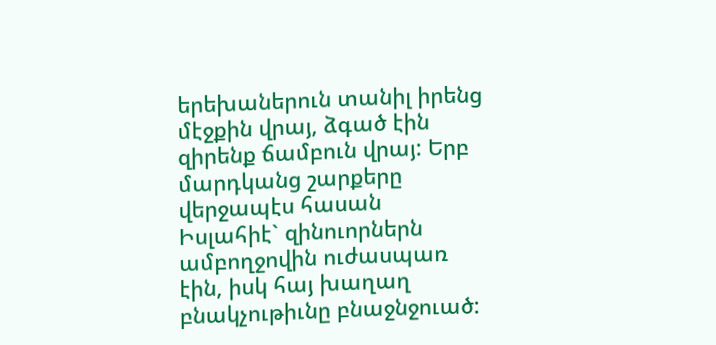երեխաներուն տանիլ իրենց մէջքին վրայ, ձգած էին զիրենք ճամբուն վրայ: Երբ մարդկանց շարքերը վերջապէս հասան Իսլահիէ` զինուորներն ամբողջովին ուժասպառ էին, իսկ հայ խաղաղ բնակչութիւնը բնաջնջուած: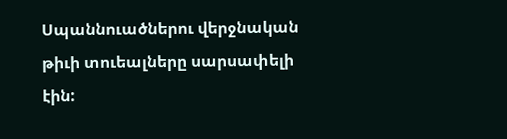Սպաննուածներու վերջնական թիւի տուեալները սարսափելի էին: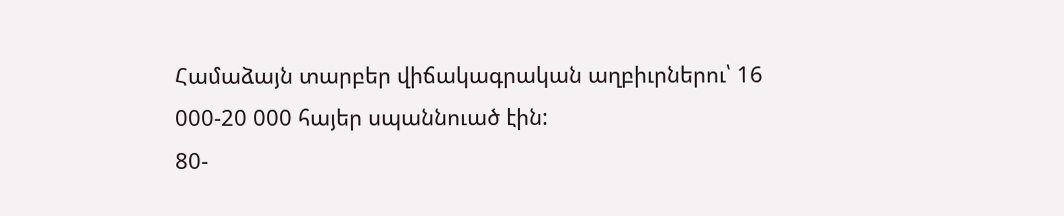Համաձայն տարբեր վիճակագրական աղբիւրներու՝ 16 000-20 000 հայեր սպաննուած էին:
80-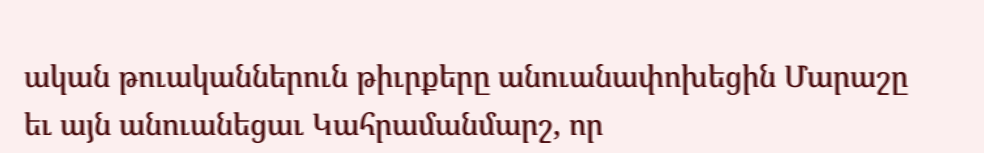ական թուականներուն թիւրքերը անուանափոխեցին Մարաշը եւ այն անուանեցաւ Կահրամանմարշ, որ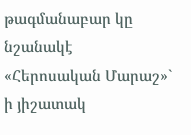թագմանաբար կը նշանակէ «Հերոսական Մարաշ»` ի յիշատակ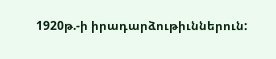1920թ.-ի իրադարձութիւններուն: